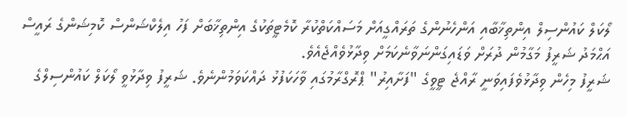ލޯކަލް ކައުންސިލް އިންތިޚާބާއި އަންހެނުންގެ ތަރައްގީއަށް މަސައްކަތްކުރާ ކޮމެޓީތަކުގެ އިންތިޚާބަށް ފަހު އިލެކްޝަންސް ކޮމިޝަންގެ ރައީސް އަޙްމަދު ޝަރީފު މަގާމުން ދުރަށް ވަޑައިގަންނަވާނެކަމަށް ވިދާޅުވެއްޖެއެވެ.
ޝަރީފު މިހެން ވިދާޅުވެފައިވަނީ ރާއްޖެ ޓީވީގެ "ފަށާއިރު" ޕްރޮގްރާމުގައި ވާހަކަފުޅު ދައްކަވަމުންނެވެ. ޝަރީފު ވިދާޅުވީ ލޯކަލް ކައުންސިލްގެ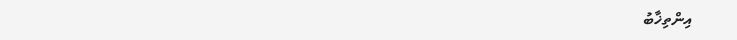އިންތިޚާބު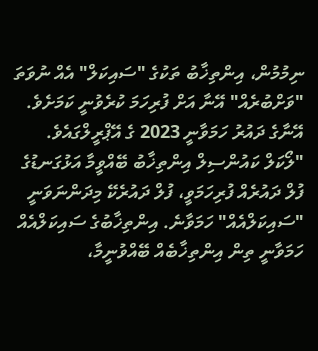ނިމުމުން، އިންތިޚާބު ތަކުގެ "ސައިކަލް" އެއް ނުވަތަ "ވަށްބުރެއް" އޭނާ އަށް ފުރިހަމަ ކުރެވުނީ ކަމަށެވެ. އޭނާގެ ދައުރު ހަމަވާނީ 2023 ގެ އޭޕްރީލްގައެވެ.
"ލޯކަލް ކައުންސިލް އިންތިޚާބު ބޭއްވީމާ އަޅުގަނޑުގެ ފުލް ދައުރެއް ފުރިހަމަވީ، ފުލް ދައުރެކޭ މިދަންނަވަނީ "ސައިކަލްއެއް" ހަމަވާނެ. އިންތިޚާބުގެ ސައިކަލްއެއް ހަމަވާނީ ތިން އިންތިޚާބެއް ބޭއްވުނީމާ،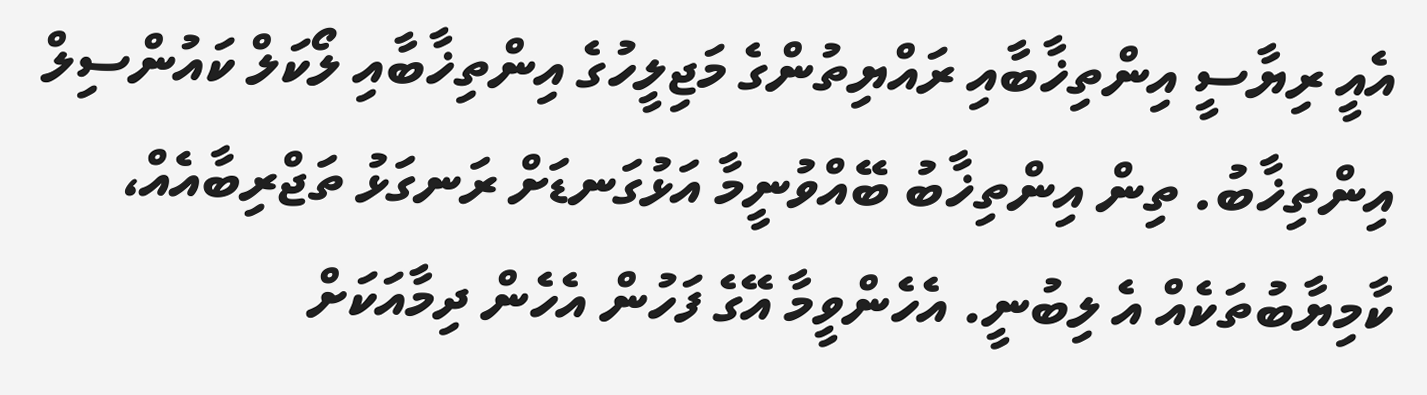އެއީ ރިޔާސީ އިންތިޚާބާއި ރައްޔިތުންގެ މަޖިލީހުގެ އިންތިޚާބާއި ލޯކަލް ކައުންސިލް އިންތިޚާބު. ތިން އިންތިޚާބު ބޭއްވުނީމާ އަޅުގަނޑަށް ރަނގަޅު ތަޖްރިބާއެއް، ކާމިޔާބުތަކެއް އެ ލިބުނީ. އެހެންވީމާ އޭގެ ފަހުން އެހެން ދިމާއަކަށް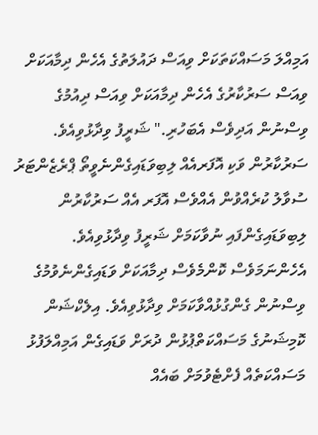އަމިއްލަ މަސައްކަތަކަށް ވިއަސް ދައުލަތުގެ އެހެން ދިމާއަކަށް ވިއަސް ސަރުކާރުގެ އެހެން ދިމާއަކަށް ވިއަސް ދިއުމުގެ ވިސްނުން އަދިވެސް އެބަހުރި." ޝަރީފު ވިދާޅުވިއެވެ.
ސަރުކާރުން ވަކި އޮފަރއެއް ލިބިވަޑައިގެންނެވީތޯ ޕްރެޒެންޓަރު ސުވާލު ކުރެއްވުން އެއްވެސް އޮފަރ އެއް ސަރުކާރުން ލިބިވަޑައިގެންފައި ނުވާކަމަށް ޝަރީފު ވިދާޅުވިއެވެ. އެހެންނަމަވެސް ކޮންމެވެސް ދިމާއަކަށް ވަޑައިގެންނެވުމުގެ ވިސްނުން ގެންގުޅުއްވާކަމަށް ވިދާޅުވިއެވެ. އިލެކްޝަން ކޮމިޝަނުގެ މަސައްކަތްޕުޅުން ދުރަށް ވަޑައިގެން އަމިއްލަފުޅު މަސައްކަތެއް ފެށްޓެވުމަށް ބައެއް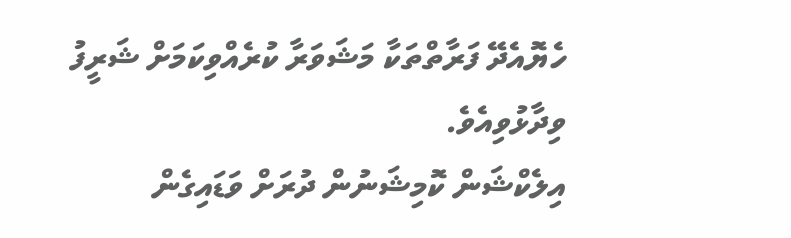ހެޔޮއެދޭ ފަރާތްތަކާ މަޝަވަރާ ކުރެއްވިކަމަށް ޝަރީފު ވިދާޅުވިއެވެ.
އިލެކްޝަން ކޮމިޝަނުން ދުރަށް ވަޑައިގެން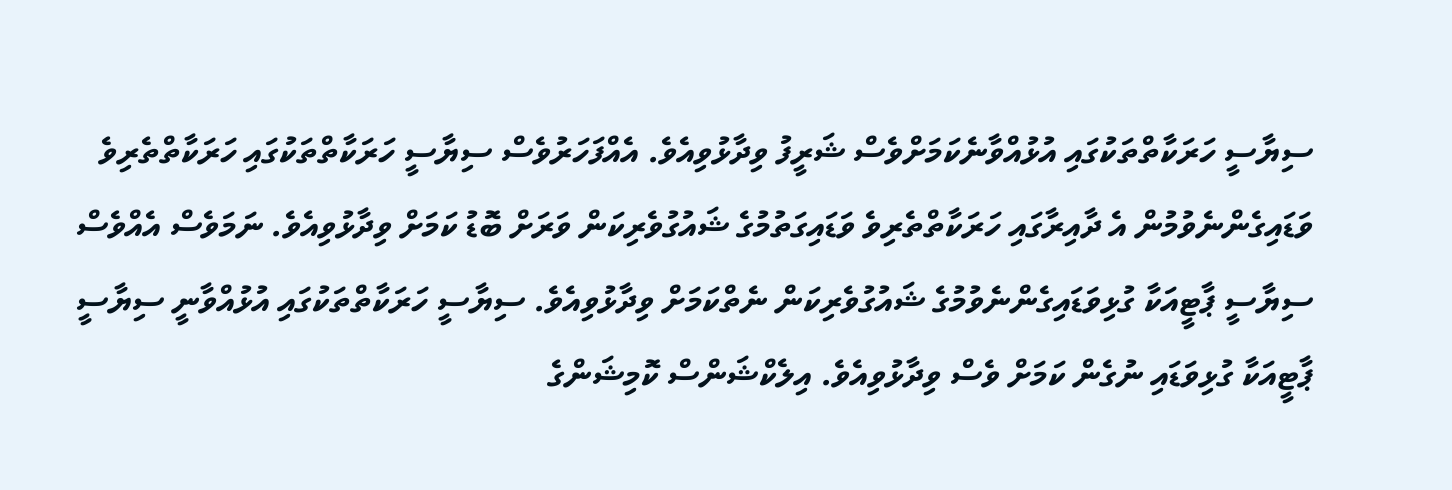ސިޔާސީ ހަރަކާތްތަކުގައި އުޅުއްވާނެކަމަށްވެސް ޝަރީފު ވިދާޅުވިއެވެ. އެއްފަހަރުވެސް ސިޔާސީ ހަރަކާތްތަކުގައި ހަރަކާތްތެރިވެ ވަޑައިގެންނެވުމުން އެ ދާއިރާގައި ހަރަކާތްތެރިވެ ވަޑައިގަތުމުގެ ޝައުގުވެރިކަން ވަރަށް ބޮޑު ކަމަށް ވިދާޅުވިއެވެ. ނަމަވެސް އެއްވެސް ސިޔާސީ ޕާޓީއަކާ ގުޅިވަޑައިގެންނެވުމުގެ ޝައުގުވެރިކަން ނެތްކަމަށް ވިދާޅުވިއެވެ. ސިޔާސީ ހަރަކާތްތަކުގައި އުޅުއްވާނީ ސިޔާސީ ޕާޓީއަކާ ގުޅިވަޑައި ނުގެން ކަމަށް ވެސް ވިދާޅުވިއެވެ. އިލެކްޝަންސް ކޮމިޝަންގެ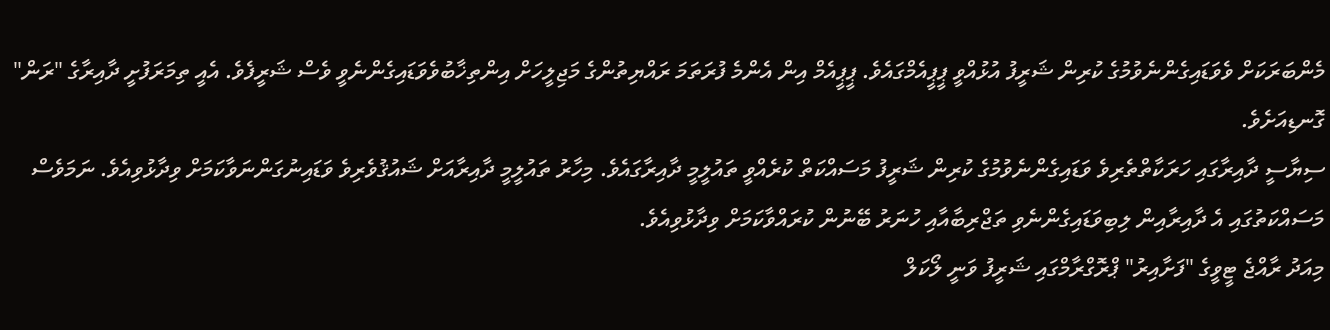މެންބަރަކަށް ވެވަޑައިގެންނެވުމުގެ ކުރިން ޝަރީފު އުޅުއްވީ ޕީޕީއެމްގައެވެ. ޕީޕީއެމް އިން އެންމެ ފުރަތަމަ ރައްޔިތުންގެ މަޖިލީހަށް އިންތިޚާބުވެވަޑައިގެންނެވީ ވެސް ޝަރީފެވެ. އެއީ ތިމަރަފުށީ ދާއިރާގެ "ރަން" ގޮނޑިއަށެވެ.
ސިޔާސީ ދާއިރާގައި ހަރަކާތްތެރިވެ ވަޑައިގެންނެވުމުގެ ކުރިން ޝަރީފު މަސައްކަތް ކުރެއްވީ ތައުލީމީ ދާއިރާގައެވެ. މިހާރު ތައުލީމީ ދާއިރާއަށް ޝައުޤުވެރިވެ ވަޑައިނުގަންނަވާކަމަށް ވިދާޅުވިއެވެ. ނަމަވެސް މަސައްކަތުގައި އެ ދާއިރާއިން ލިބިވަޑައިގެންނެވި ތަޖްރިބާއާއި ހުނަރު ބޭނުން ކުރައްވާކަމަށް ވިދާޅުވިއެވެ.
މިއަދު ރާއްޖެ ޓީވީގެ "ފަށާއިރު" ޕްރޮގްރާމްގައި ޝަރީފު ވަނީ ލޯކަލް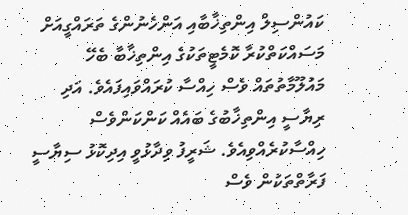ކައުންސިލް އިންތިޚާބާއި އަންހެނުންގެ ތަރައްގީއަށް މަސައްކަތްކުރާ ކޮމެޓީތަކުގެ އިންތިޚާބާ ބެހޭ މައުލޫމާތުތައް ވެސް ހިއްސާ ކުރައްވައިފައެވެ. އަދި ރިޔާސީ އިންތިޚާބުގެ ބައެއް ކަންކަންވެސް ހިއްސާކުރެއްވިއެވެ. ޝަރީފު ވިދާޅުވީ އިދިކޮޅު ސިޔާސީ ފަރާތްތަކުން ވެސް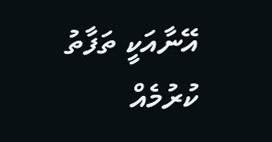އޭނާއަކީ ތަފާތު ކުރުމެއް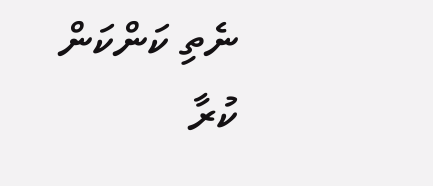ނެތި ކަންކަން ކުރާ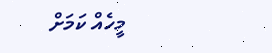މީހެއް ކަމަށް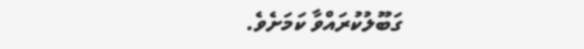ގަބޫލުކުރައްވާ ކަމަށެވެ.